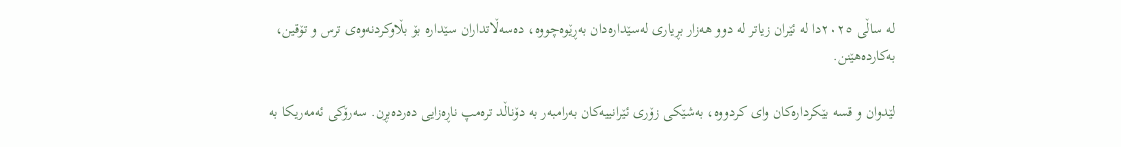لە ساڵی ٢٠٢٥دا لە ئێران زیاتر لە دوو هەزار بڕیاری لەسێدارەدان بەڕێوەچووە، دەسەڵاتداران سێدارە بۆ بڵاوکردنەوەی ترس و تۆقین، بەکاردەهێنن.

لێدوان و قسە بێکردارەکان وای کردووە، بەشێکی زۆری ئێرانییەکان بەرامبەر بە دۆناڵد ترەمپ ناڕەزایی دەردەبڕن. سەرۆکی ئەمەریکا بە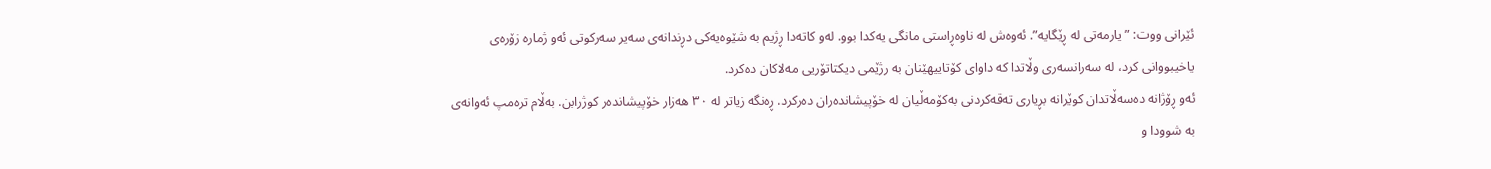ئێرانی ووت: ”یارمەتی لە ڕێگایە”. ئەوەش لە ناوەڕاستی مانگی یەکدا بوو. لەو کاتەدا ڕژیم بە شێوەیەکی دڕندانەی سەیر سەرکوتی ئەو ژمارە زۆرەی یاخیبووانی کرد، لە سەرانسەری وڵاتدا کە داوای کۆتاییهێنان بە رژێمی دیکتاتۆریی مەلاکان دەکرد.
ئەو ڕۆژانە دەسەڵاتدان کوێرانە بڕیاری تەقەکردنی بەکۆمەڵیان لە خۆپیشاندەران دەرکرد. ڕەنگە زیاتر لە ٣٠ هەزار خۆپیشاندەر کوژرابن. بەڵام ترەمپ ئەوانەی بە شوودا و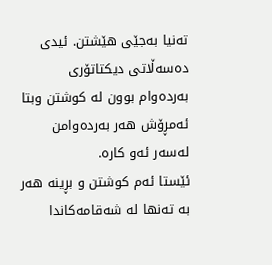تەنیا بەجێی هێشتن. ئیدی دەسەڵاتی دیکتاتۆری بەردەوام بوون لە کوشتن وبتا ئەمڕۆش هەر بەردەوامن لەسەر ئەو کارە.
ئێستا ئەم کوشتن و بڕینە هەر بە تەنها لە شەقامەکاندا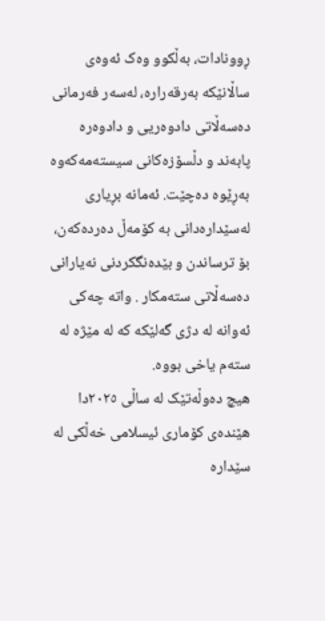ڕوونادات، بەڵکوو وەک ئەوەی ساڵانێکە بەرقەرارە، لەسەر فەرمانی دەسەڵاتی دادوەریی و دادوەرە پابەند و دڵسۆزەکانی سیستەمەکەوە بەڕێوە دەچێت. ئەمانە بڕیاری لەسێدارەدانی بە کۆمەڵ دەردەکەن، بۆ ترساندن و بێدەنگکردنی نەیارانی دەسەڵاتی ستەمکار . واتە چەکی ئەوانە لە دژی گەلێکە کە لە مێژە لە ستەم یاخی بووە.
هیچ دەوڵەتێک لە ساڵی ٢٠٢٥دا هێندەی کۆماری ئیسلامی خەڵکی لە سێدارە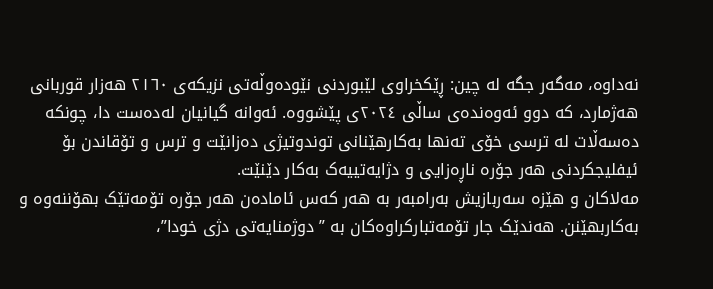نەداوە، مەگەر جگە لە چین: ڕێکخراوی لێبوردنی نێودەوڵەتی نزیکەی ٢١٦٠ هەزار قوربانی هەژمارد، کە دوو ئەوەندەی ساڵی ٢٠٢٤ی پێشووە. ئەوانە گیانیان لەدەست دا، چونکە دەسەڵات لە ترسی خۆی تەنها بەکارهێنانی توندوتیژی دەزانێت و ترس و تۆقاندن بۆ ئیفلیجکردنی هەر جۆرە ناڕەزایی و دژایەتییەک بەکار دێنێت.
مەلاکان و هێزە سەربازیش بەرامبەر بە هەر کەس ئامادەن هەر جۆرە تۆمەتێک بهۆننەوە و بەکاربهێنن. هەندێک جار تۆمەتبارکراوەکان بە ”دوژمنایەتی دژی خودا”،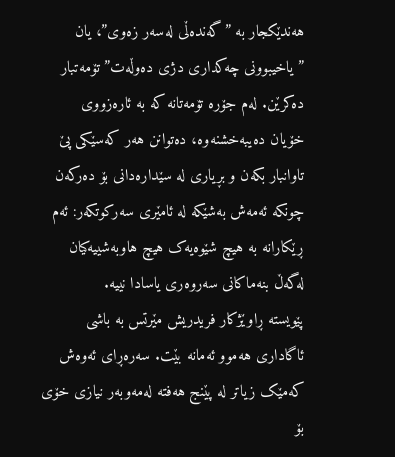هەندێکجار بە ”گەندەڵی لەسەر زەوی”، یان ”یاخیبوونی چەکداری دژی دەوڵەت” تۆمەتبار دەکرێن. لەم جۆرە تۆمەتانە کە بە ئارەزووی خۆیان دەیبەخشنەوە، دەتوانن هەر کەسێکی پێ تاوانبار بکەن و بڕیاری لە سێدارەدانی بۆ دەرکەن چونکە ئەمەش بەشێکە لە ئامێری سەرکوتکەر: ئەم ڕێکارانە بە هیچ شێوەیەک هیچ هاوبەشییەکیان لەگەڵ بنەماکانی سەروەری یاسادا نییە.
پێویستە ڕاوێژکار فریدریش مێرتس بە باشی ئاگاداری هەموو ئەمانە بێت. سەرەڕای ئەوەش کەمێک زیاتر لە پێنج هەفتە لەمەوبەر نیازی خۆی بۆ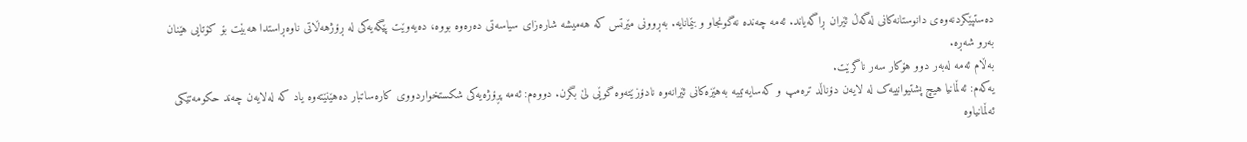دەستپێکردنەوەی دانوستانەکانی لەگەڵ ئێران ڕاگەیاند. ئەمە چەندە نەگونجاو و بێمانایە. بەڕوونی مێرتس کە هەمیشە شارەزای سیاسەتی دەرەوە بووە، دەیەوێت پێگەیەکی لە ڕۆژهەڵاتی ناوەڕاستدا هەبێت بۆ کۆتایی هێنان بەرو شەڕە.
بەڵام ئەمە لەبەر دوو هۆکار سەر ناگرێت.
یەکەم: ئەڵمانیا هیچ پشتیوانییەک لە لایەن دۆناڵد ترەمپ و کەسایەتییە بەهێزەکانی ئێرانەوە نادۆزێتەوە گوێی لێ بگرن. دووەم: ئەمە پڕۆژەیەکی شکستخواردووی کارەساتبار دەهێنێتەوە یاد کە لەلایەن چەند حکومەتێکی ئەڵمانیاوە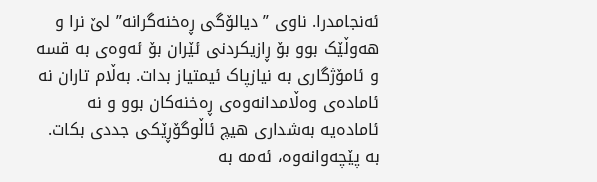ئەنجامدرا. ناوی ”دیالۆگی ڕەخنەگرانە” لێ نرا و هەوڵێک بوو بۆ ڕازیکردنی ئێران بۆ ئەوەی بە قسە و ئامۆژگاری بە نیازپاک ئیمتیاز بدات. بەڵام تاران نە ئامادەی وەڵامدانەوەی ڕەخنەکان بوو و نە ئامادەیە بەشداری هیچ ئاڵوگۆڕێکی جددی بکات.
بە پێچەوانەوە، ئەمە بە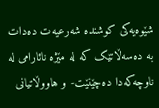شێوەیەکی کوشندە شەرعیەت دەدات بە دەسەڵاتێک کە لە مێژە نائارامی لە ناوچەکەدا دەچێنێت- و هاووڵاتیانی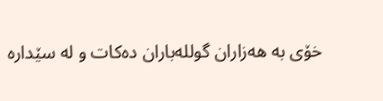خۆی بە هەزاران گوللەباران دەکات و لە سێدارە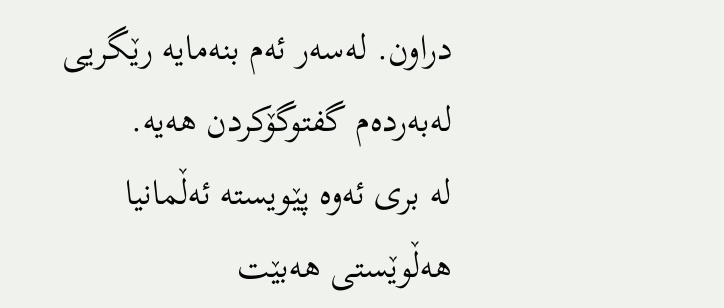دراون. لەسەر ئەم بنەمایە رێگریی لەبەردەم گفتوگۆکردن هەیە.
لە بری ئەوە پێویستە ئەڵمانیا هەڵوێستی هەبێت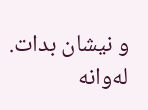و نیشان بدات. لەوانە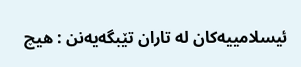ئیسلامییەکان لە تاران تێبگەیەنن : هیچ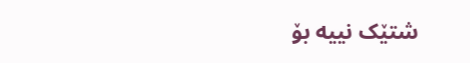شتێک نییە بۆ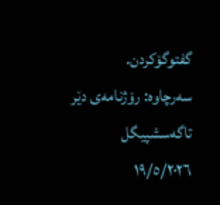گفتوگۆکردن.
سەرچاوە: رۆژنامەی دێر تاگەسشپیگل
١٩/٥/٢٠٢٦